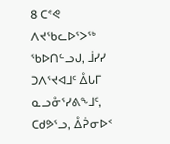8 ᑕᕝᕙ ᐱᔪᖃᓚᐅᕐᐳᖅ ᖃᐅᑎᓪᓗᒍ, ᒨᓯᓯ ᑐᐱᕐᔪᐊᒧᑦ ᐂᒐᒥ ᓇᓗᓁᕐᓯᕕᖕᒧᑦ, ᑕᑯᕗᕐᓗ, ᐂᕉᓂᐅᑉ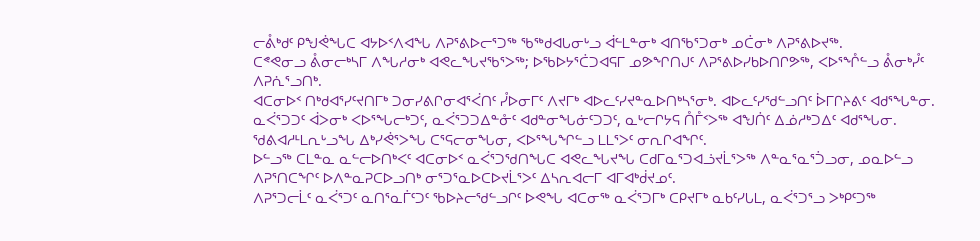ᓕᕔᒃᑯᑦ ᑭᖑᕚᖓᑕ ᐊᔭᐅᑉᐱᐊᖓ ᐱᕈᕐᕕᐅᓕᕐᑐᖅ ᖃᖅᑯᐊᒐᓂᒡᓗ ᐋᓪᒪᓐᓂᒃ ᐊᑎᖃᕐᑐᓂᒃ ᓄᑖᓂᒃ ᐱᕈᕐᕕᐅᔪᖅ.
ᑕᕝᕙᓂᓗ ᕔᓂᓕᒃᓴᒥ ᐱᖓᓱᓂᒃ ᐊᕙᓚᖓᔪᖃᕐᐳᖅ; ᐅᖃᐅᔭᕐᑖᑐᐊᕋᒥ ᓄᕗᖏᑎᒍᑦ ᐱᕈᕐᕕᐅᓯᑲᐅᑎᒋᕗᖅ, ᐸᐅᕐᖎᓪᓗ ᕔᓂᒃᓮᑦ ᐱᕈᕇᕐᓗᑎᒃ.
ᐊᑕᓂᐅᑉ ᑎᒃᑯᐊᕐᓯᑦᔪᑎᒥᒃ ᑐᓂᓯᕕᒋᓂᐊᕐᐹᑎᑦ ᓮᐅᓂᒥᑦ ᐱᔪᒥᒃ ᐊᐅᓚᑦᓯᔪᓐᓇᐅᑎᒃᓴᕐᓂᒃ. ᐊᐅᓚᑦᓯᖁᓪᓗᑎᑦ ᐆᒥᒋᔨᕕᑦ ᐊᑯᕐᖓᓐᓂ.
ᓇᐹᕐᑐᑐᑦ ᐋᐳᓂᒃ ᐸᐅᕐᖓᓕᒃᑐᑦ, ᓇᐹᕐᑐᑐᐃᓐᓁᑦ ᐊᑯᓐᓂᖓᓃᑦᑐᑐᑦ, ᓇᒡᓕᒋᔭᕋ ᑍᒤᑉᐳᖅ ᐊᖑᑏᑦ ᐃᓅᓱᒃᑐᐃᑦ ᐊᑯᕐᖓᓂ. ᖁᕕᐊᓱᒻᒪᕆᒡᓗᖓ ᐃᒃᓯᕚᕐᐳᖓ ᑕᕐᕋᓕᓂᖓᓂ, ᐸᐅᕐᖓᖏᓪᓗ ᒪᒪᕐᐳᑦ ᓂᕆᒋᐊᖏᑦ.
ᐅᓪᓗᖅ ᑕᒪᓐᓇ ᓇᓪᓕᐅᑎᒃᐸᑦ ᐊᑕᓂᐅᑉ ᓇᐹᕐᑐᖁᑎᖓᑕ ᐊᕙᓚᖓᔪᖓ ᑕᑯᒥᓇᕐᑐᐊᓘᔪᒫᕐᐳᖅ ᐱᓐᓇᕐᓇᕐᑑᓗᓂ, ᓄᓇᐅᓪᓗ ᐱᕈᕐᑎᑕᖏᑦ ᐅᐱᓐᓇᕈᑕᐅᓗᑎᒃ ᓂᕐᑐᕐᓇᐅᑕᐅᔪᒫᕐᐳᑦ ᐃᓴᕆᐊᓕᒥ ᐊᒥᐊᒃᑰᔪᓄᑦ.
ᐱᕈᕐᑐᓕᒫᑦ ᓇᐹᕐᑐᑦ ᓇᑎᕐᓇᒦᑦᑐᑦ ᖃᐅᔨᓕᖁᓪᓗᒋᑦ ᐅᕙᖓ ᐊᑕᓂᖅ ᓇᐹᕐᑐᒥᒃ ᑕᑭᔪᒥᒃ ᓇᑲᑦᓯᒐᒪ, ᓇᐹᕐᑐᕐᓗ ᐳᒃᑭᑦᑐᖅ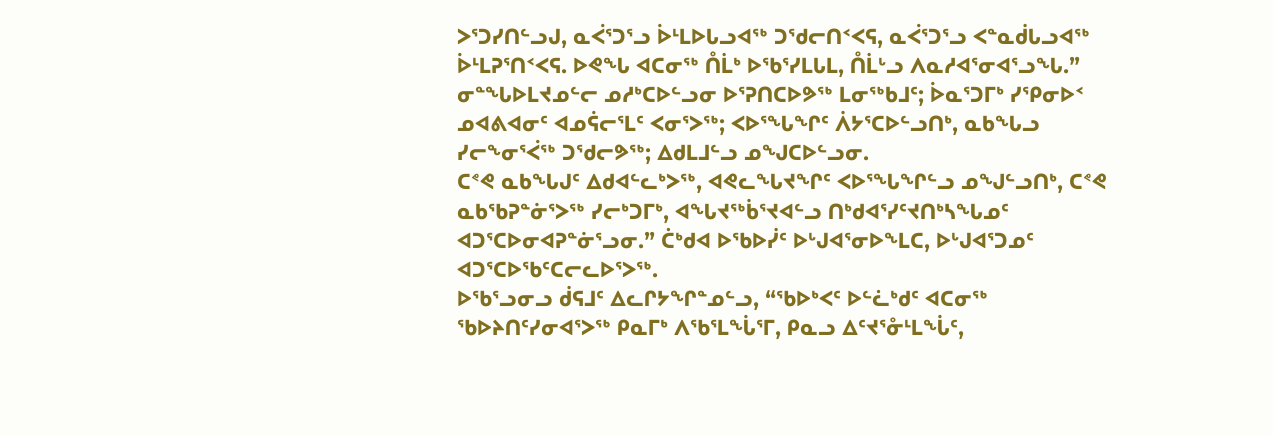ᐳᕐᑐᓯᑎᓪᓗᒍ, ᓇᐹᕐᑐᕐᓗ ᐆᒻᒪᐅᒐᓗᐊᖅ ᑐᖁᓕᑎᑉᐸᕋ, ᓇᐹᕐᑐᕐᓗ ᐸᓐᓇᑰᒐᓗᐊᖅ ᐆᒻᒪᕈᕐᑎᑉᐸᕋ. ᐅᕙᖓ ᐊᑕᓂᖅ ᑍᒫᒃ ᐅᖃᕐᓯᒪᒐᒪ, ᑍᒫᒡᓗ ᐱᓇᓱᐊᕐᓂᐊᕐᓗᖓ.”
ᓂᓐᖓᐅᒪᔪᓄᓪᓕ ᓄᓱᒃᑕᐅᓪᓗᓂ ᐅᕐᕈᑎᑕᐅᕗᖅ ᒪᓂᖅᑲᒧᑦ; ᐆᓇᕐᑐᒥᒃ ᓯᕿᓂᐅᑉ ᓄᐊᕕᐊᓂᑦ ᐊᓄᕌᓕᕐᒪᑦ ᐸᓂᕐᐳᖅ; ᐸᐅᕐᖓᖏᑦ ᐲᔭᕐᑕᐅᓪᓗᑎᒃ, ᓇᑲᖓᓗ ᓯᓕᖕᓂᕐᐹᖅ ᑐᖁᓕᕗᖅ; ᐃᑯᒪᒧᓪᓗ ᓄᖑᑕᐅᓪᓗᓂ.
ᑕᕝᕙ ᓇᑲᖓᒍᑦ ᐃᑯᐊᓪᓚᒃᐳᖅ, ᐊᕙᓚᖓᔪᖏᑦ ᐸᐅᕐᖓᖏᓪᓗ ᓄᖑᓪᓗᑎᒃ, ᑕᕝᕙ ᓇᑲᖃᕈᓐᓃᕐᐳᖅ ᓯᓕᒃᑐᒥᒃ, ᐊᖓᔪᖅᑳᕐᔪᐊᓪᓗ ᑎᒃᑯᐊᕐᓯᑦᔪᑎᒃᓴᖓᓄᑦ ᐊᑐᕐᑕᐅᓂᐊᕈᓐᓃᕐᓗᓂ.” ᑖᒃᑯᐊ ᐅᖃᐅᓰᑦ ᐅᒡᒍᐊᕐᓂᐅᖕᒪᑕ, ᐅᒡᒍᐊᕐᑐᓄᑦ ᐊᑐᕐᑕᐅᖃᑦᑕᓕᓚᐅᕐᐳᖅ.
ᐅᖃᕐᓗᓂᓗ ᑰᕋᒧᑦ ᐃᓚᒋᔭᖏᓐᓄᓪᓗ, “ᖃᐅᒃᐸᑦ ᐅᓪᓛᒃᑯᑦ ᐊᑕᓂᖅ ᖃᐅᔨᑎᑦᓯᓂᐊᕐᐳᖅ ᑭᓇᒥᒃ ᐱᖃᕐᒪᖔᕐᒥ, ᑭᓇᓗ ᐃᑦᔪᕐᓁᒻᒪᖔᑦ,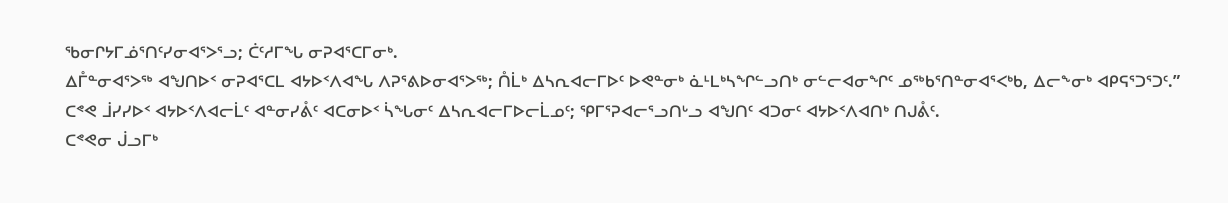ᖃᓂᒋᔭᒥᓅᕐᑎᑦᓯᓂᐊᕐᐳᕐᓗ; ᑖᑦᓱᒥᖓ ᓂᕈᐊᕐᑕᒥᓂᒃ.
ᐃᒤᓐᓂᐊᕐᐳᖅ ᐊᖑᑎᐅᑉ ᓂᕈᐊᕐᑕᒪ ᐊᔭᐅᑉᐱᐊᖓ ᐱᕈᕐᕕᐅᓂᐊᕐᐳᖅ; ᑍᒫᒃ ᐃᓴᕆᐊᓕᒥᐅᑦ ᐅᕙᓐᓂᒃ ᓈᒻᒪᒃᓴᖏᓪᓗᑎᒃ ᓂᓪᓕᐊᓂᖏᑦ ᓄᖅᑲᕐᑎᓐᓂᐊᕐᐸᒃᑲ, ᐃᓕᖕᓂᒃ ᐊᑭᕋᕐᑐᕐᑐᑦ.”
ᑕᕝᕙ ᒨᓯᓯᐅᑉ ᐊᔭᐅᑉᐱᐊᓕᒫᑦ ᐊᓐᓂᓯᕔᑦ ᐊᑕᓂᐅᑉ ᓵᖓᓂᑦ ᐃᓴᕆᐊᓕᒥᐅᓕᒫᓄᑦ; ᕿᒥᕐᕈᐊᓕᕐᓗᑎᒡᓗ ᐊᖑᑎᑦ ᐊᑐᓂᑦ ᐊᔭᐅᑉᐱᐊᑎᒃ ᑎᒍᕔᑦ.
ᑕᕝᕙᓂ ᒎᓗᒥᒃ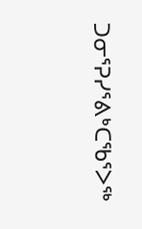ᑐᓂᕐᕈᓯᕐᕕᒃᑕᖃᕐᐳᖅ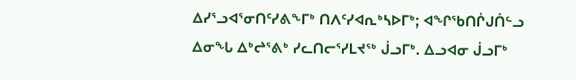ᐃᓯᕐᓗᐊᕐᓂᑎᑦᓯᕕᖕᒥᒃ ᑎᐱᑦᓯᐊᕆᒃᓴᐅᒥᒃ; ᐊᖏᖃᑎᒌᒍᑏᓪᓗ ᐃᓂᖓ ᐃᒃᖠᕐᕕᒃ ᓯᓚᑎᓕᕐᓯᒪᔪᖅ ᒎᓗᒥᒃ. ᐃᓗᐊᓂ ᒎᓗᒥᒃ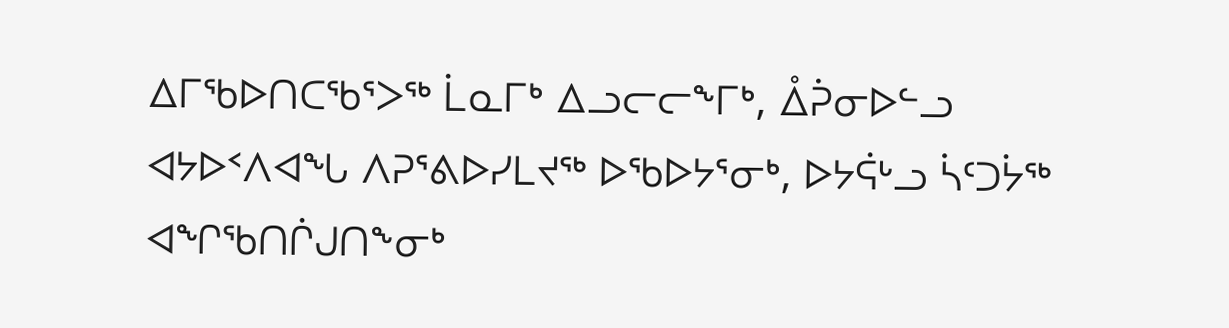ᐃᒥᖃᐅᑎᑕᖃᕐᐳᖅ ᒫᓇᒥᒃ ᐃᓗᓕᓕᖕᒥᒃ, ᐂᕉᓂᐅᓪᓗ ᐊᔭᐅᑉᐱᐊᖓ ᐱᕈᕐᕕᐅᓯᒪᔪᖅ ᐅᖃᐅᔭᕐᓂᒃ, ᐅᔭᕌᒡᓗ ᓵᑦᑐᔮᖅ ᐊᖏᖃᑎᒌᒍᑎᖕᓂᒃ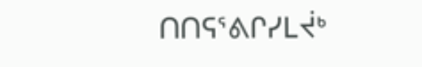ᑎᑎᕋᕐᕕᒋᓯᒪᔫᒃ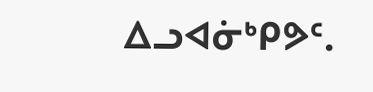ᐃᓗᐊᓃᒃᑭᕗᑦ.